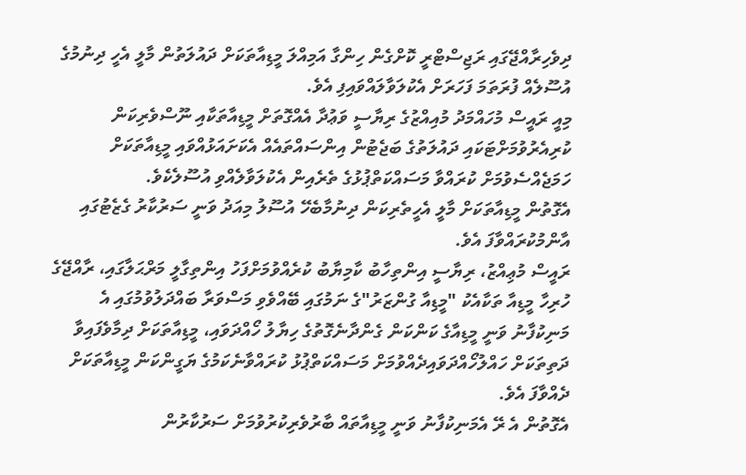ދިވެހިރާއްޖޭގައި ރަޖިސްޓްރީ ކޮށްގެން ހިންގާ އަމިއްލަ މީޑިއާތަކަށް ދައުލަތުން މާލީ އެހީ ދިނުމުގެ އުސޫލެއް ފުރަތަމަ ފަހަރަށް އެކުލަވާލައްވައިފި އެވެ.
މިއީ ރައީސް މުހައްމަދު މުއިއްޒުގެ ރިޔާސީ ވަޢުދާ އެއްގޮތަށް މީޑިއާތަކާއި ނޫސްވެރިކަން ކުރިއެރުވުމަށްޓަކައި ދައުލަތުގެ ބަޖެޓުން އިންސައްތައެއް އެކަށައަޅުއްވައި މީޑިއާތަކަށް ހަމަޖެއްސެވުމަށް ކުރައްވާ މަސައްކަތްޕުޅުގެ ތެރެއިން އެކުލަވާލެއްވި އުސޫލެކެވެ.
އެގޮތުން މީޑިއާތަކަށް މާލީ އެހީތެރިކަން ދިނުމާބެހޭ އުސޫލު މިއަދު ވަނީ ސަރުކާރު ގެޒެޓުގައި އާންމުކުރައްވާފަ އެވެ.
ރައީސް މުޢިއްޒު، ރިޔާސީ އިންތިހާބު ކާމިޔާބު ކުރެއްވުމަށްފަހު އިންތިގާލީ މަރްޙަލާގައި، ރާއްޖޭގެ ހުރިހާ މީޑިއާ ތަކާއެކު "މީޑިއާ ގުންޒަރު"ގެ ނަމުގައި ބޭއްވެވި މަސްވަރާ ބައްދަލުވުމުގައި އެ މަނިކުފާނު ވަނީ މީޑިއާގެ ކަންކަން ގެންދާނެގޮތުގެ ހިޔާލު ހޯއްދަވައި، މީޑިއާތަކަށް ދިމާވެފައިވާ ދަތިތަކަށް ހައްލުހޯއްދަވައިދެއްވުމަށް މަސައްކަތްޕުޅު ކުރައްވާނެކަމުގެ ޔަގީންކަން މީޑިއާތަކަށް ދެއްވާފަ އެވެ.
އެގޮތުން އެ ރޭ އެމަނިކުފާނު ވަނީ މީޑިއާތައް ބާރުވެރިކުރުވުމަށް ސަރުކާރުން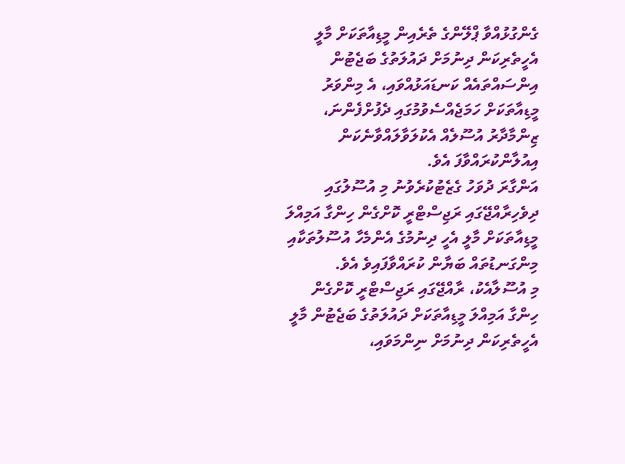ގެންގުޅުއްވާ ޕްލޭންގެ ތެރެއިން މީޑިއާތަކަށް މާލީ އެހީތެރިކަން ދިނުމަށް ދައުލަތުގެ ބަޖެޓުން އިންސައްތައެއް ކަނޑައަޅުއްވައި، އެ މިންވަރު މީޑިއާތަކަށް ހަމަޖެއްސެވުމުގައި ދެފުށްފެންނަ، ޒިންމާދާރު އުސޫލެއް އެކުލަވާލައްވާނެކަން އިއުލާންކުރައްވާފަ އެވެ.
އަންގާރަ ދުވަހު ގެޒެޓުކުރެވުނު މި އުސޫލުގައި ދިވެހިރާއްޖޭގައި ރަޖިސްޓްރީ ކޮށްގެން ހިންގާ އަމިއްލަ މީޑިއާތަކަށް މާލީ އެހީ ދިނުމުގެ އެންމެހާ އުސޫލުތަކާއި މިންގަނޑުތައް ބަޔާން ކުރައްވާފައިވެ އެވެ.
މި އުސޫލާއެކު، ރާއްޖޭގައި ރަޖިސްޓްރީ ކޮށްގެން ހިންގާ އަމިއްލަ މީޑިއާތަކަށް ދައުލަތުގެ ބަޖެޓުން މާލީ އެހީތެރިކަން ދިނުމަށް ނިންމަވައި،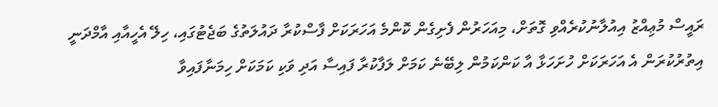ރައީސް މުޢިއްޒު އިއުލާނުކުރެއްވި ގޮތަށް، މިއަހަރުން ފެށިގެން ކޮންމެ އަހަރަކަށް ފާސްކުރާ ދައުލަތުގެ ބަޖެޓުގައި، ހިލޭ އެހީއާއި އާމްދަނީ އިތުރުކުރަން އެ އަހަރަކަށް ހުށަހަޅާ އާ ކަންކަމުން ލިބޭނެ ކަމަށް ލަފާކުރާ ފައިސާ އަދި ވަކި ކަމަކަށް ހިމަނާފައިވާ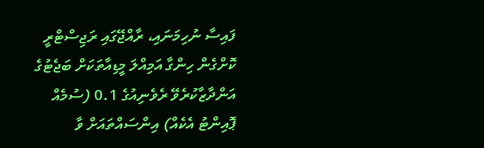ފައިސާ ނުހިމަނައި، ރާއްޖޭގައި ރަޖިސްޓްރީ ކޮށްގެން ހިންގާ އަމިއްލަ މީޑިއާތަކަށް ބަޖެޓުގެ އަންދާޒާކުރެވޭ ރެވެނިއުގެ 0.1 (ސުމެއް ޕޮއިންޓު އެކެއް) އިންސައްތައަށް ވާ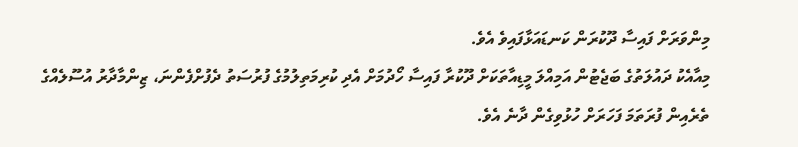މިންވަރަށް ފައިސާ ދޫކުރަން ކަނޑައަޅާފައިވެ އެވެ.
މިއާއެކު ދައުލަތުގެ ބަޖެޓުން އަމިއްލަ މީޑިއާތަކަށް ދޫކުރާ ފައިސާ ހޯދުމަށް އެދި ކުރިމަތިލުމުގެ ފުރުސަތު ދެފުށްފެންނަ، ޒިންމާދާރު އުސޫލެއްގެ ތެރެއިން ފުރަތަމަ ފަހަރަށް ހުޅުވިގެން ދާނެ އެވެ.